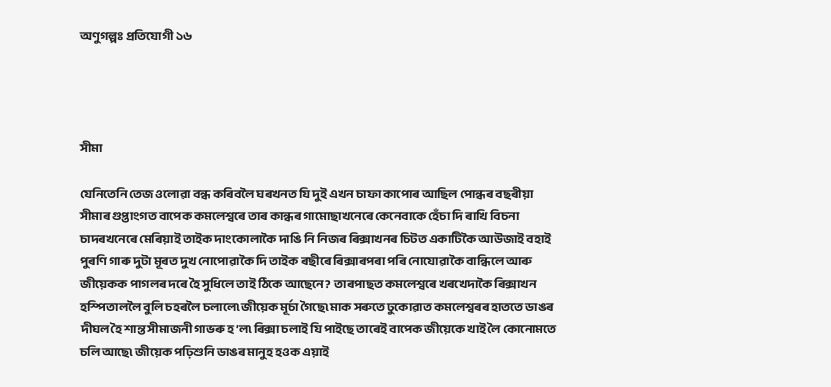অণুগল্পঃ প্ৰতিযোগী ১৬




সীমা

যেনিতেনি তেজ ওলোৱা বন্ধ কৰিবলৈ ঘৰখনত যি দুই এখন চাফা কাপোৰ আছিল পোন্ধৰ বছৰীয়া সীমাৰ গুপ্তাংগত বাপেক কমলেশ্বৰে তাৰ কান্ধৰ গামোছাখনেৰে কেনেবাকে হেঁচা দি ৰাখি বিচনা চাদৰখনেৰে মেৰিয়াই তাইক দাংকোলাকৈ দাঙি নি নিজৰ ৰিক্সাখনৰ চিটত একাটিকৈ আউজাই বহাই পুৰণি গাৰু দুটা মূৰত দুখ নোপোৱাকৈ দি তাইক ৰছীৰে ৰিক্সাৰপৰা পৰি নোযোৱাকৈ বান্ধিলে আৰু  জীয়েকক পাগলৰ দৰে হৈ সুধিলে তাই ঠিকে আছেনে?  তাৰপাছত কমলেশ্বৰে খৰখেদাকৈ ৰিক্সাখন হস্পিতাললৈ বুলি চহৰলৈ চলালে৷ জীয়েক মূৰ্চা গৈছে৷ মাক সৰুতে ঢুকোৱাত কমলেশ্বৰৰ হাততে ডাঙৰ দীঘল হৈ শান্ত সীমাজনী গাভৰু হ’ল৷ ৰিক্সা চলাই যি পাইছে তাৰেই বাপেক জীয়েকে খাই লৈ কোনোমতে চলি আছে৷ জীয়েক পঢ়িশুনি ডাঙৰ মানুহ হওক এয়াই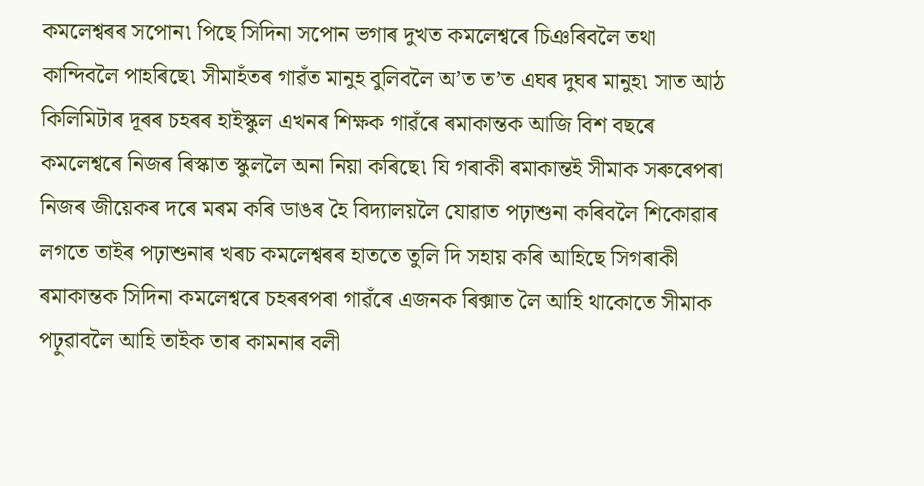কমলেশ্বৰৰ সপোন৷ পিছে সিদিনা সপোন ভগাৰ দুখত কমলেশ্বৰে চিঞৰিবলৈ তথা কান্দিবলৈ পাহৰিছে৷ সীমাহঁতৰ গাৱঁত মানুহ বুলিবলৈ অ’ত ত’ত এঘৰ দুঘৰ মানুহ৷ সাত আঠ কিলিমিটাৰ দূৰৰ চহৰৰ হাইস্কুল এখনৰ শিক্ষক গাৱঁৰে ৰমাকান্তক আজি বিশ বছৰে কমলেশ্বৰে নিজৰ ৰিস্কাত স্কুললৈ অনা নিয়া কৰিছে৷ যি গৰাকী ৰমাকান্তই সীমাক সৰুৰেপৰা নিজৰ জীয়েকৰ দৰে মৰম কৰি ডাঙৰ হৈ বিদ্যালয়লৈ যোৱাত পঢ়াশুনা কৰিবলৈ শিকোৱাৰ লগতে তাইৰ পঢ়াশুনাৰ খৰচ কমলেশ্বৰৰ হাততে তুলি দি সহায় কৰি আহিছে সিগৰাকী ৰমাকান্তক সিদিনা কমলেশ্বৰে চহৰৰপৰা গাৱঁৰে এজনক ৰিক্সাত লৈ আহি থাকোতে সীমাক পঢ়ুৱাবলৈ আহি তাইক তাৰ কামনাৰ বলী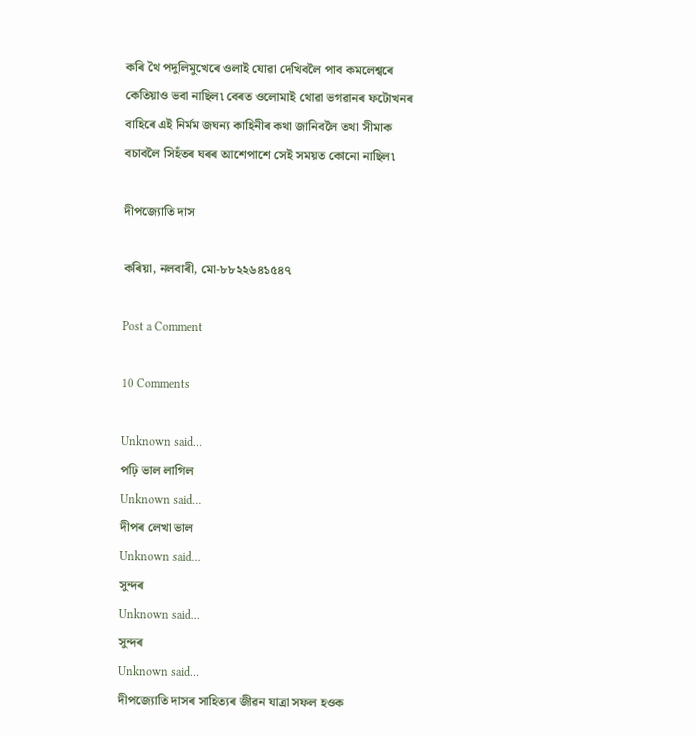কৰি থৈ পদুলিমুখেৰে ওলাই যোৱা দেখিবলৈ পাব কমলেশ্বৰে কেতিয়াও ভবা নাছিল৷ বেৰত ওলোমাই থোৱা ভগৱানৰ ফটোখনৰ বাহিৰে এই নিৰ্মম জঘন্য কাহিনীৰ কথা জানিবলৈ তথা সীমাক বচাবলৈ সিহঁতৰ ঘৰৰ আশেপাশে সেই সময়ত কোনো নাছিল৷

দীপজ্যোতি দাস

কৰিয়া, নলবাৰী, মো-৮৮২২৬৪১৫৪৭

Post a Comment

10 Comments

Unknown said…
পঢ়ি ভাল লাগিল
Unknown said…
দীপৰ লেখা ভাল
Unknown said…
সুন্দৰ
Unknown said…
সুন্দৰ
Unknown said…
দীপজ্যোতি দাসৰ সাহিত্যৰ জীৱন যাত্ৰা সফল হওক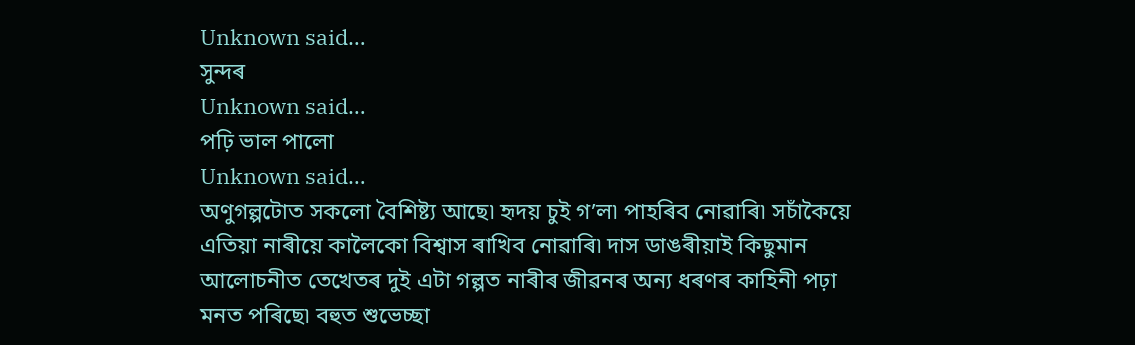Unknown said…
সুন্দৰ
Unknown said…
পঢ়ি ভাল পালো
Unknown said…
অণুগল্পটোত সকলো বৈশিষ্ট্য আছে৷ হৃদয় চুই গ’ল৷ পাহৰিব নোৱাৰি৷ সচাঁকৈয়ে এতিয়া নাৰীয়ে কালৈকো বিশ্বাস ৰাখিব নোৱাৰি৷ দাস ডাঙৰীয়াই কিছুমান আলোচনীত তেখেতৰ দুই এটা গল্পত নাৰীৰ জীৱনৰ অন্য ধৰণৰ কাহিনী পঢ়া মনত পৰিছে৷ বহুত শুভেচ্ছা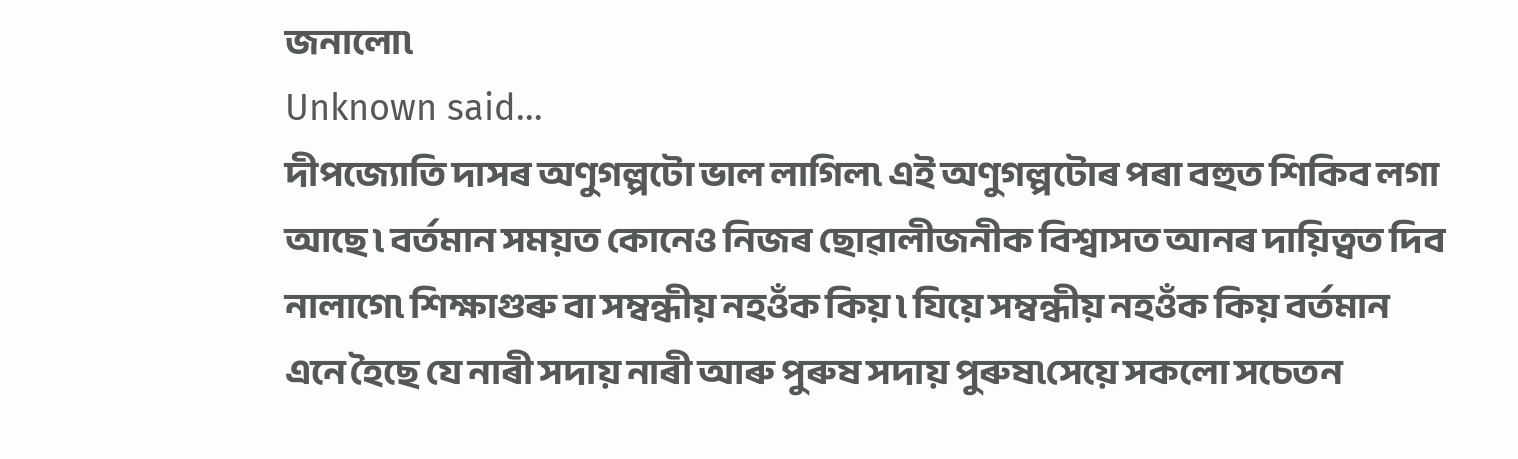জনালো৷
Unknown said…
দীপজ্যোতি দাসৰ অণুগল্পটো ভাল লাগিল৷ এই অণুগল্পটোৰ পৰা বহুত শিকিব লগা আছে ৷ বৰ্তমান সময়ত কোনেও নিজৰ ছোৱালীজনীক বিশ্বাসত আনৰ দায়িত্বত দিব নালাগে৷ শিক্ষাগুৰু বা সম্বন্ধীয় নহওঁক কিয় ৷ যিয়ে সম্বন্ধীয় নহওঁক কিয় বৰ্তমান এনে হৈছে যে নাৰী সদায় নাৰী আৰু পুৰুষ সদায় পুৰুষ৷সেয়ে সকলো সচেতন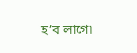হ’ব লাগে৷